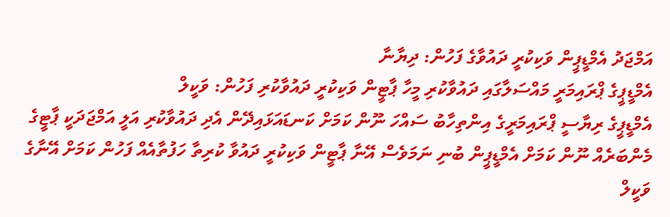އަމްޖަދު އެމްޑީޕީން ވަކިކުރީ ދައުވާގެ ފަހުން: ދިޔާނާ
އެމްޑީޕީގެ ޕްރައިމަރީ މައްސަލާގައި ދައުވާކުރި މީހާ ޕާޓީން ވަކިކުރީ ދައުވާކުރި ފަހުން: ވަކީލް
އެމްޑީޕީގެ ރިޔާސީ ޕްރައިމަރީގެ އިންތިހާބު ސައްހަ ނޫން ކަމަށް ކަނޑައަޅައިދޭން އެދި ދައުވާކުރި އަލީ އަމްޖަދަކީ ޕާޓީގެ މެންބަރެއް ނޫން ކަމަށް އެމްޑީޕީން ބުނި ނަމަވެސް އޭނާ ޕާޓީން ވަކިކުރީ ދައުވާ ކުރިތާ ހަފުތާއެއް ފަހުން ކަމަށް އޭނާގެ ވަކީލް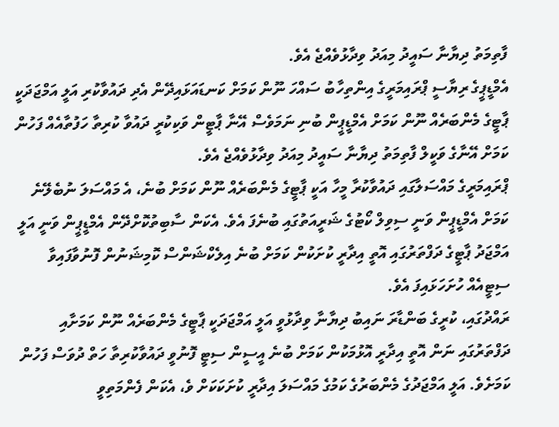ފާތިމަތު ދިޔާނާ ސައީދު މިއަދު ވިދާޅުވެއްޖެ އެވެ.
އެމްޑީޕީގެ ރިޔާސީ ޕްރައިމަރީގެ އިންތިހާބު ސައްހަ ނޫން ކަމަށް ކަނޑައަޅައިދޭން އެދި ދައުވާކުރި އަލީ އަމްޖަދަކީ ޕާޓީގެ މެންބަރެއް ނޫން ކަމަށް އެމްޑީޕީން ބުނި ނަމަވެސް އޭނާ ޕާޓީން ވަކިކުރީ ދައުވާ ކުރިތާ ހަފުތާއެއް ފަހުން ކަމަށް އޭނާގެ ވަކީލް ފާތިމަތު ދިޔާނާ ސައީދު މިއަދު ވިދާޅުވެއްޖެ އެވެ.
ޕްރައިމަރީގެ މައްސަލާގައި ދައުވާކުރާ މީހާ އަކީ ޕާޓީގެ މެންބަރެއް ނޫން ކަމަށް ބުނެ، އެ މައްސަލަ ނުބެލޭނެ ކަމަށް އެމްޑީޕީން ވަނީ ސިވިލް ކޯޓުގެ ޝަރީއަތުގައި ބުނެފަ އެވެ. އެކަން ސާބިތުކޮށްދޭން އެމްޑީޕީން ވަނީ އަލީ އަމްޖަދު ޕާޓީގެ ދަފްތަރުގައި އޮތީ އިދާރީ ކުށަކުން ކަމަށް ބުނެ އިލެކްޝަންސް ކޮމިޝަނުން ފޮނުވާފައިވާ ސިޓީއެއް ހުށަހަޅައިފަ އެވެ.
ރައްދުގައި، ކުރީގެ ބަންޑާރަ ނައިބު ދިޔާނާ ވިދާޅުވީ އަލީ އަމްޖަދަކީ ޕާޓީގެ މެންބަރެއް ނޫން ކަމަށާއި ދަފްތަރުގައި ނަން އޮތީ އިދާރީ އޮޅުމަކުން ކަމަށް ބުނެ އީސީން ސިޓީ ފޮނުވީ ދައުވާކުރިތާ ހަތް ދުވަސް ފަހުން ކަމަށެވެ. އަލީ އަމްޖަދުގެ މެންބަރުގެ ކަމުގެ މައްސަލަ އިދާރީ ކުށަކަކަށް ވެ، އެކަން ފެންމަތިވީ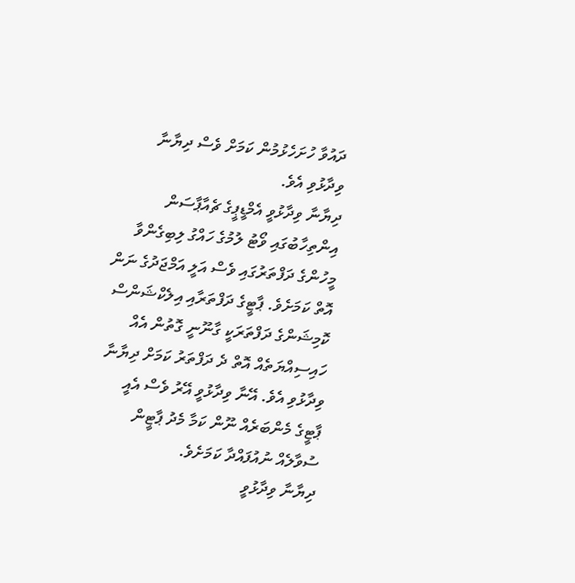ދައުވާ ހުށަހެޅުމުން ކަމަށް ވެސް ދިޔާނާ ވިދާޅުވި އެވެ.
ދިޔާނާ ވިދާޅުވީ އެމްޑީޕީގެ ޗެއާޕާސަން އިންތިހާބުގައި ވޯޓު ލުމުގެ ހައްގު ލިބިގެންވާ މީހުންގެ ދަފްތަރުގައި ވެސް އަލީ އަމްޖަދުގެ ނަން އޮތް ކަމަށެވެ. ޕާޓީގެ ދަފްތަރާއި އިލެކްޝަންސް ކޮމިޝަންގެ ދަފްތަރަކީ ގާނޫނީ ގޮތުން އެއް ހައިސިއްޔަތެއް އޮތް ދެ ދަފްތަރު ކަމަށް ދިޔާނާ ވިދާޅުވި އެވެ. އޭނާ ވިދާޅުވީ އޭރު ވެސް އެއީ ޕާޓީގެ މެންބަރެއް ނޫން ކަމާ މެދު ޕާޓީން ސުވާލެއް ނުއުފައްދާ ކަމަށެވެ.
ދިޔާނާ ވިދާޅުވީ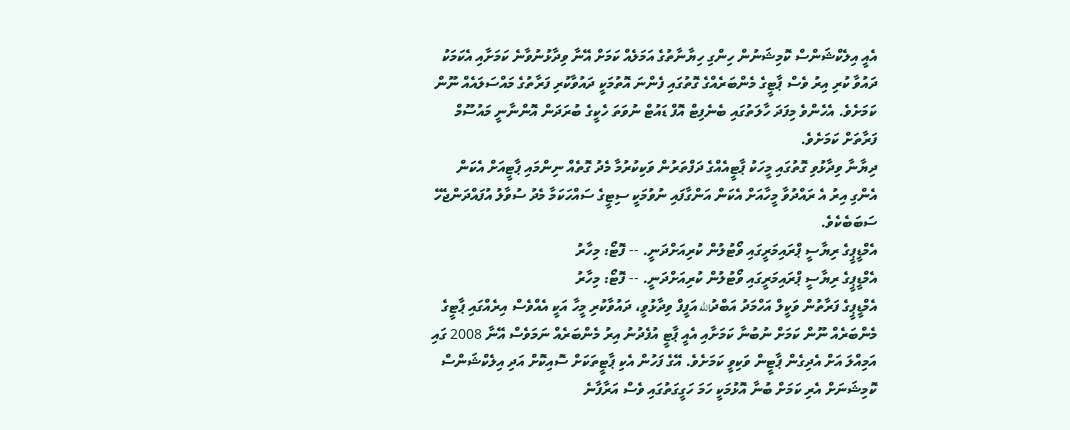އެއީ އިލެކްޝަންސް ކޮމިޝަނުން ހިންގި ހިޔާނާތުގެ އަމަލެއް ކަމަށް އޭނާ ވިދާޅުނުވާނެ ކަމަށާއި އެކަމަކު ދައުވާ ކުރި އިރު ވެސް ޕާޓީގެ މެންބަރެއްގެ ގޮތުގައި ފެންނަ އޮތުމަކީ ދައުވާކުރި ފަރާތުގެ މައްސަލައެއް ނޫން ކަމަށެވެ. އެހެންވެ މިފަދަ ހާލަތުގައި ބެނެފިޓް އޮފް ޑައުޓް ނުވަތަ ހެކީގެ ބުރަދަން އޮންނާނީ މައުސޫމް ފަރާތަށް ކަމަށެވެ.
ދިޔާނާ ވިދާޅުވި ގޮތުގައި މީހަކު ޕާޓީއެއްގެ ދަފްތަރުން ވަކިކުރުމާ މެދު ގޮތެއް ނިންމައި ޕާޓީއަށް އެކަން އެންގި އިރު އެ ރައްދުވާ މީހާއަށް އެކަން އަންގާފައި ނުވުމަކީ ސިޓީގެ ސައްހަކަމާ މެދު ސުވާލު އުފައްދަންޖެހޭ ސަބަބެކެވެ.
އެމްޑީޕީގެ ރިޔާސީ ޕްރައިމަރީގައި ވޯޓުލުން ކުރިއަށްދަނީ. -- ފޮޓޯ: މިހާރު
އެމްޑީޕީގެ ރިޔާސީ ޕްރައިމަރީގައި ވޯޓުލުން ކުރިއަށްދަނީ. -- ފޮޓޯ: މިހާރު
އެމްޑީޕީގެ ފަރާތުން ވަކީލް އަހްމަދު އަބްދުالله އަފީފް ވިދާޅުވީ، ދައުވާކުރި މީހާ އަކީ އެއްވެސް އިރެއްގައި ޕާޓީގެ މެންބަރެއް ނޫން ކަމަށް ނުބުނާ ކަމަށާއި އެއީ ޕާޓީ އުފެދުނު އިރު މެންބަރެއް ނަމަވެސް އޭނާ 2008 ގައި އަމިއްލަ އަށް އެދިގެން ޕާޓީން ވަކިވީ ކަމަށެވެ. އޭގެ ފަހުން އެކި ޕާޓީތަކަށް ސޮއިކޮށް އަދި އިލެކްޝަންސް ކޮމިޝަނަށް އެރި ކަމަށް ބުނާ އޮޅުމަކީ ހަމަ ހަގީގަތުގައި ވެސް އަރާފާނެ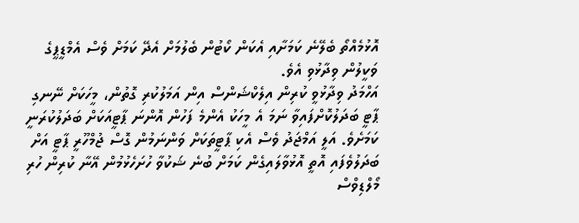އޮޅުމެއްތޯ ބެލޭނެ ކަމަށާއި އެކަން ކޯޓުން ބެލުމަށް އެދޭ ކަމަށް ވެސް އެމްޑީޕީގެ ވަކީލުން ވިދާޅުވި އެވެ.
އަހްމަދު ވިދާޅުވީ ކުރިން އިލެކްޝަންސް އިން އަމަލުކުރި ގޮތުން، މީހަކަށް ނޭނގި ޕާޓީ ބަދަލުކޮށްފައިވާ ނަމަ އެ މީހަކު އެންމެ ފަހުން އޮންނަ ޕާޓީއަކަށް ބަދަލުކުރަނީ ކަމަށެވެ. އަލީ އަމްޖަދު ވެސް އެކި ޕާޓީތަކަށް ވަންނަމުން ގޮސް ޖުމްހޫރީ ޕާޓީ އަށް ބަދަލުވެފައި އޮތީ އޮޅުވާލައިގެން ކަމަށް ބުނެ ޝަކުވާ ހުށަހެޅުމުން އޭނާ ކުރިން ހުރި މޯލްޑިވްސް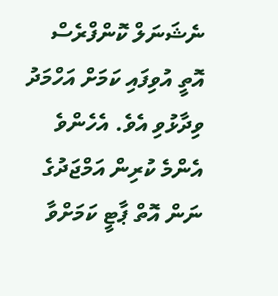ނެޝަނަލް ކޮންފްރެސް އޮތީ އުވިފައި ކަމަށް އަހްމަދު ވިދާޅުވި އެވެ. އެހެންވެ އެންމެ ކުރިން އަމްޖަދުގެ ނަން އޮތް ޕާޓީ ކަމަށްވާ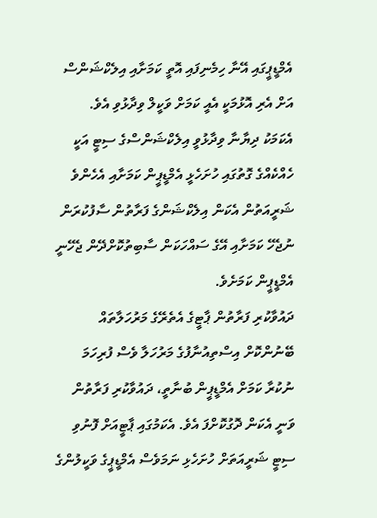އެމްޑީޕީގައި އޭނާ ހިމެނިފައި އޮތީ ކަމަށާއި އިލެކްޝަންސް އަށް އެރި އޮޅުމަކީ އެއީ ކަމަށް ވަކީލް ވިދާޅުވި އެވެ.
އެކަމަކު ދިޔާނާ ވިދާޅުވީ އިލެކްޝަންސްގެ ސިޓީ އަކީ ހެއްކެއްގެ ގޮތުގައި ހުށަހެޅީ އެމްޑީޕީން ކަމަށާއި އެހެންވެ ޝަރީއަތުން އެކަން އިލެކްޝަންގެ ފަރާތުން ސާފުކުރަން ނުޖެހޭ ކަމަށާއި އޭގެ ސައްހަކަން ސާބިތުކޮށްދޭން ޖެހޭނީ އެމްޑީޕީން ކަމަށެވެ.
ދައުވާކުރި ފަރާތުން ޕާޓީގެ އެތެރޭގެ މަރުހަލާތައް ބޭނުންކޮށް އިސްތިއުނާފުގެ މަރުހަލާ ވެސް ފުރިހަމަ ނުކުރާ ކަމަށް އެމްޑީޕީން ބުނާތީ، ދައުވާކުރި ފަރާތުން ވަނީ އެކަން ދޮގުކޮށްފަ އެވެ. އެކަމުގައި ޕާޓީއަށް ފޮނުވި ސިޓީ ޝަރީއަތަށް ހުށަހެޅި ނަމަވެސް އެމްޑީޕީގެ ވަކީލުންގެ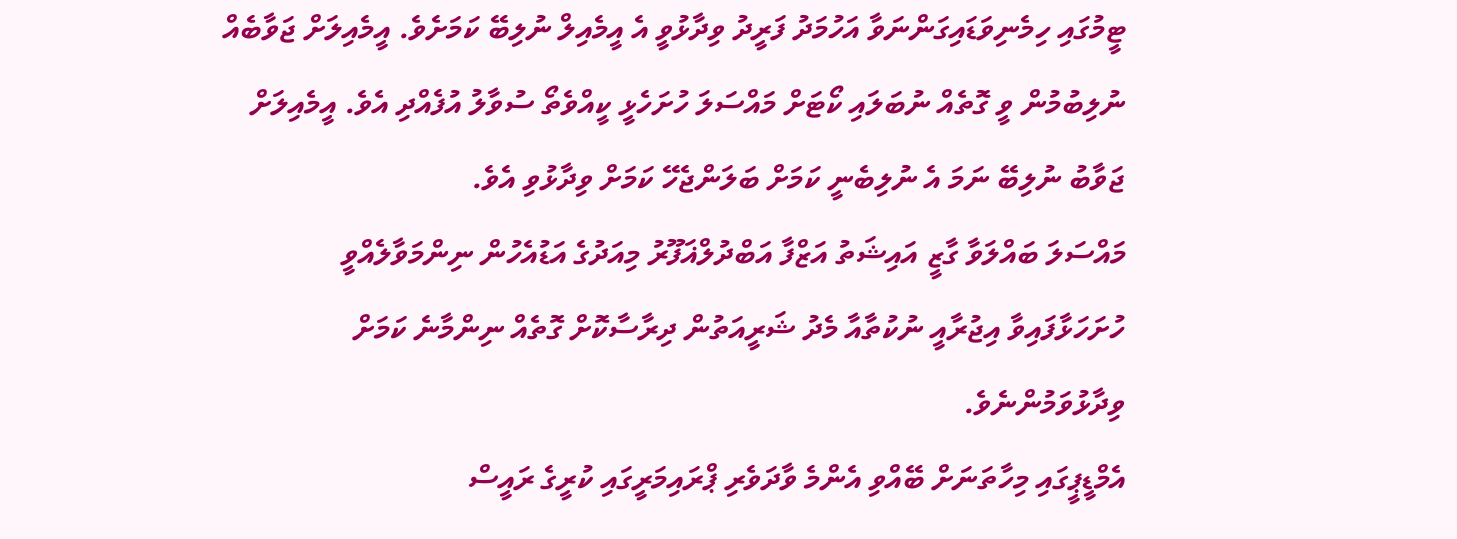ޓީމުގައި ހިމެނިވަޑައިގަންނަވާ އަހުމަދު ފަރީދު ވިދާޅުވީ އެ އީމެއިލް ނުލިބޭ ކަމަށެވެ. އީމެއިލަށް ޖަވާބެއް ނުލިބުމުން ވީ ގޮތެއް ނުބަލައި ކޯޓަށް މައްސަލަ ހުށަހެޅީ ކީއްވެތޯ ސުވާލު އުފެއްދި އެވެ. އީމެއިލަށް ޖަވާބު ނުލިބޭ ނަމަ އެ ނުލިބެނީ ކަމަށް ބަލަންޖެހޭ ކަމަށް ވިދާޅުވި އެވެ.
މައްސަލަ ބައްލަވާ ގާޒީ އައިޝަތު އަޒްފާ އަބްދުލްޣަފޫރު މިއަދުގެ އަޑުއެހުން ނިންމަވާލެއްވީ ހުށަހަޅާފައިވާ އިޖުރާއީ ނުކުތާއާ މެދު ޝަރީއަތުން ދިރާސާކޮށް ގޮތެއް ނިންމާނެ ކަމަށް ވިދާޅުވަމުންނެވެ.
އެމްޑީޕީގައި މިހާތަނަށް ބޭއްވި އެންމެ ވާދަވެރި ޕްރައިމަރީގައި ކުރީގެ ރައީސް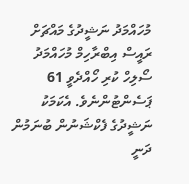މުހައްމަދު ނަޝީދުގެ މައްޗަށް ރައީސް އިބްރާހިމް މުހައްމަދު ސޯލިހް ކުރި ހޯއްދެވީ 61 ޕަސެންޓުންނެވެ. އެކަމަކު ނަޝީދުގެ ފެކްޝަނުން ބުނަމުން ދަނީ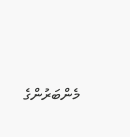މެންބަރުންގެ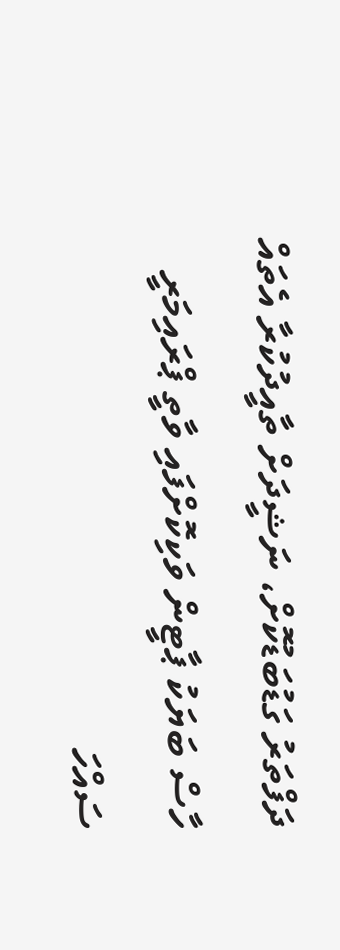ދަފްތަރު ގަޑުބަޑުކޮށް، ނަޝީދަށް ތާއީދުކުރާ އެތައް ހާސް ބަޔަކު ޕާޓީން ވަކިކޮށްފައި ވާތީ ޕްރައިމަރީ ސައްހަ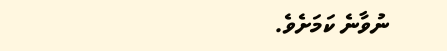ނުވާނެ ކަމަށެވެ.